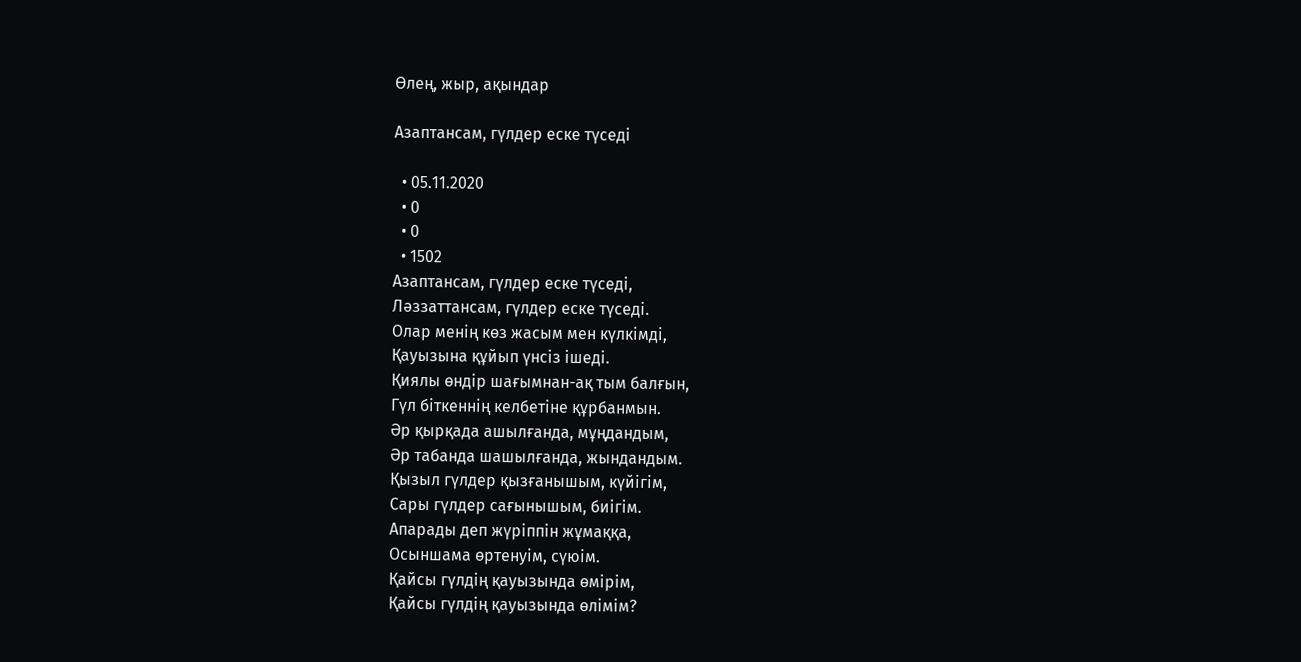Өлең, жыр, ақындар

Азаптансам, гүлдер еске түседі

  • 05.11.2020
  • 0
  • 0
  • 1502
Азаптансам, гүлдер еске түседі,
Ләззаттансам, гүлдер еске түседі.
Олар менің көз жасым мен күлкімді,
Қауызына құйып үнсіз ішеді.
Қиялы өндір шағымнан-ақ тым балғын,
Гүл біткеннің келбетіне құрбанмын.
Әр қырқада ашылғанда, мұңдандым,
Әр табанда шашылғанда, жындандым.
Қызыл гүлдер қызғанышым, күйігім,
Сары гүлдер сағынышым, биігім.
Апарады деп жүріппін жұмаққа,
Осыншама өртенуім, сүюім.
Қайсы гүлдің қауызында өмірім,
Қайсы гүлдің қауызында өлімім?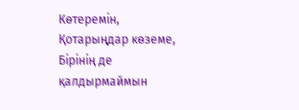Көтеремін,
Қотарыңдар көземе,
Бірінің де қалдырмаймын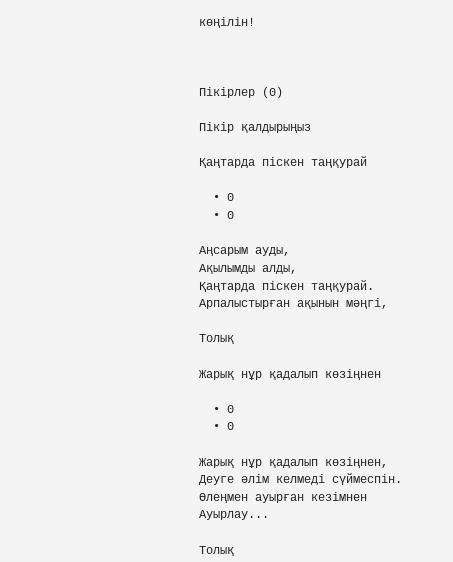көңілін!



Пікірлер (0)

Пікір қалдырыңыз

Қаңтарда піскен таңқурай

  • 0
  • 0

Аңсарым ауды,
Ақылымды алды,
Қаңтарда піскен таңқурай.
Арпалыстырған ақынын мәңгі,

Толық

Жарық нұр қадалып көзіңнен

  • 0
  • 0

Жарық нұр қадалып көзіңнен,
Деуге әлім келмеді сүймеспін.
Өлеңмен ауырған кезімнен
Ауырлау...

Толық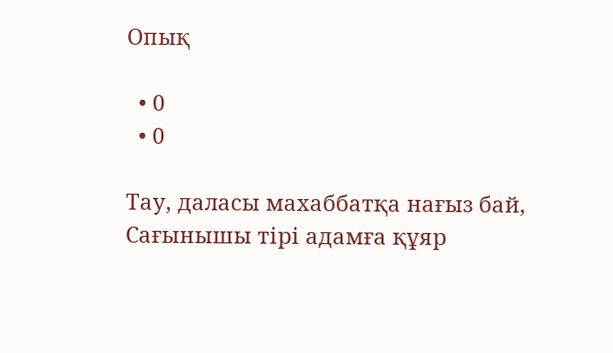Опық

  • 0
  • 0

Тау, даласы махаббатқа нағыз бай,
Сағынышы тірі адамға құяр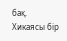бақ.
Хикаясы бір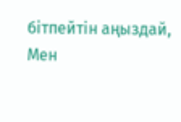бітпейтін аңыздай,
Мен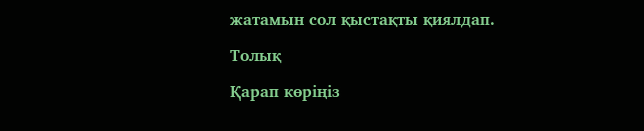жатамын сол қыстақты қиялдап.

Толық

Қарап көріңіз